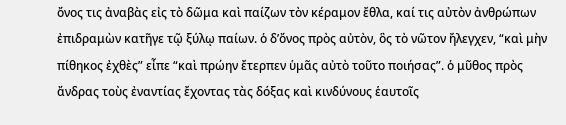ὄνος τις ἀναβὰς εἰς τὸ δῶμα καὶ παίζων τὸν κέραμον ἔθλα, καί τις αὐτὸν ἀνθρώπων ἐπιδραμὼν κατῆγε τῷ ξύλῳ παίων. ὁ δ’ὄνος πρὸς αὐτὸν, ὃς τὸ νῶτον ἤλεγχεν, “καὶ μὴν πίθηκος ἐχθὲς” εἶπε “καὶ πρώην ἔτερπεν ὑμᾶς αὐτὸ τοῦτο ποιήσας”. ὁ μῦθος πρὸς ἄνδρας τοὺς ἐναντίας ἔχοντας τὰς δόξας καὶ κινδύνους ἑαυτοῖς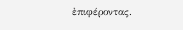ἐπιφέροντας.